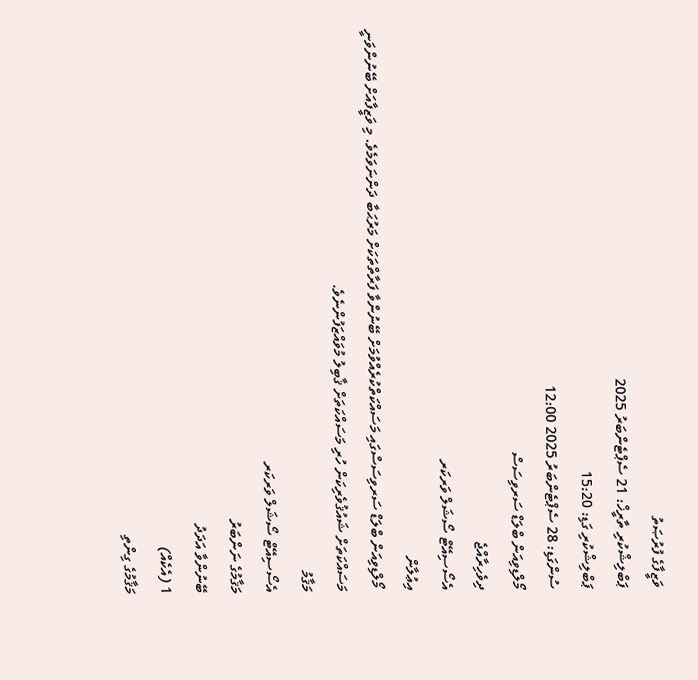ވަޒީފާގެ ފުރުޞަތު
ޕަބްލިޝްކުރި ތާރީޚް: 21 ސެޕްޓެންބަރު 2025
ޕަބްލިޝްކުރި ގަޑި: 15:20
ސުންގަޑި: 28 ސެޕްޓެންބަރު 2025 12:00
މޯލްޑިވިއަން ބްލަޑް ސަރވިސަސް
ދިވެހިރާއްޖެ
އެސޯސިއޭޓް ސޯޝަލް ވަރކަރ
އިޢުލާން
 މޯލްޑިވިއަން ބްލަޑް ސަރވިސަސްގައި މަސައްކަތްކުރެއްވުމަށް ބޭނުންވާ ފަރާތްތަކަށް މަރުޙަބާ ދަންނަވަމެވެ. މި ވަޒީފާއަށް ބޭނުންވަނީ މަސައްކަތަށް ޝައުޤުވެރިކަން ހުރި މަސައްކަތަށް ޤާބިލު މުވައްޒަފުންނެވެ.
މަޤާމު
އެސޯސިއޭޓް ސޯޝަލް ވަރކަރ
މަޤާމުގެ ނަންބަރު
ބޭނުންވާ އަދަދު
1 (އެކެއް)
މަޤާމުގެ ގިންތި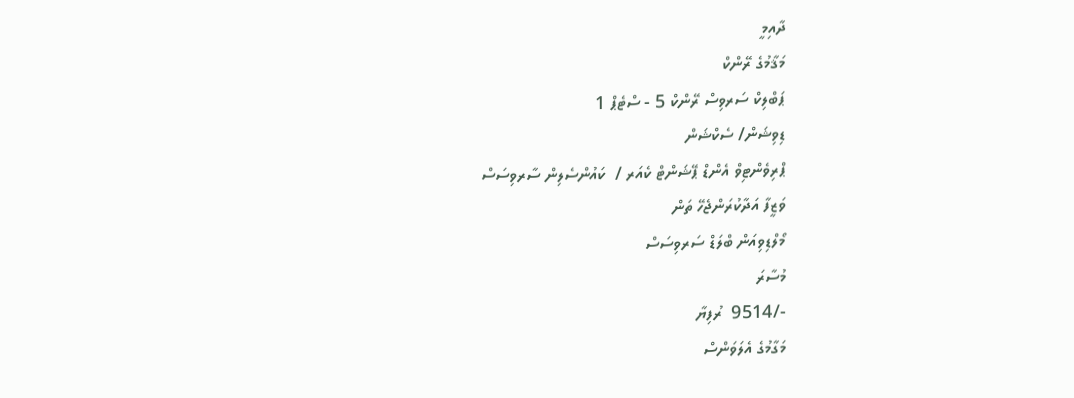ދާއިމީ
މަޤާމުގެ ރޭންކް
ޕަބްލިކް ސަރވިސް ރޭންކް 5 - ސްޓެޕް 1
ޑިވިޝަން/ ސެކްޝަން
ޕްރިވެންޓިވް އެންޑް ޕޭޝަންޓް ކެއަރ /  ކައުންސެލިން ސާރވިސަސް
ވަޒީފާ އަދާކުރަންޖެހޭ ތަން
މޯލްޑިވިއަން ބްލަޑް ސަރވިސަސް
މުސާރަ
-/9514  ރުފިޔާ
މަގާމުގެ އެލަވަންސް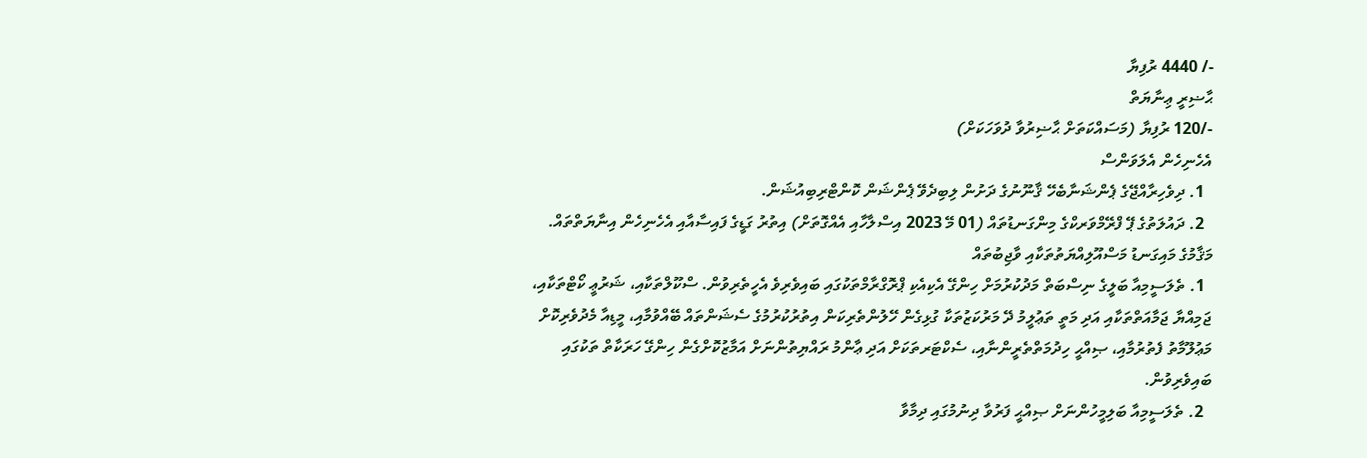-/ 4440 ރުފިޔާ
ޙާޟިރީ ޢިނާޔަތް
-/120 ރުފިޔާ (މަސައްކަތަށް ޙާޟިރުވާ ދުވަހަކަށް)
އެހެނިހެން އެލަވަންސް
  1. ދިވެހިރާއްޖޭގެ ޕެންޝަނާބެހޭ ޤާނޫނުގެ ދަށުން ލިބިދެވޭ ޕެންޝަން ކޮންޓްރިބިއުޝަން.
  2. ދައުލަތުގެ ޕޭ ފްރޭމްވަރކްގެ މިންގަނޑުތައް (01 މޭ 2023 އިސްލާހާއި އެއްގޮތަށް) އިތުރު ގަޑީގެ ފައިސާއާއި އެހެނިހެން އިނާޔަތްތައް.
މަޤާމުގެ މައިގަނޑު މަސްއޫލިއްޔަތުތަކާއި ވާޖިބުތައް
  1. ތެލަސީމިއާ ބަލީގެ ނިސްބަތް މަދުކުރުމަށް ހިންގޭ އެކިއެކި ޕްރޮގްރާމްތަކުގައި ބައިވެރިވެ އެހީތެރިވުން. ސްކޫލްތަކާއި، ޝަރުޢީ ކޯޓްތަކާއި، ޖަމިއްޔާ ޖަމާއަތްތަކާއި އަދި މަތީ ތަޢުލީމު ދޭ މަރުކަޒުތަކާ ގުޅިގެން ހޭލުންތެރިކަން އިތުރުކުރުމުގެ ސެޝަންތައް ބޭއްވުމާއި، މީޑިއާ މެދުވެރިކޮށް މަޢުލޫމާތު ފެތުރުމާއި، ޞިއްޙީ ހިދުމަތްތެރީންނާއި، ސެކްޓަރތަކަށް އަދި ޢާންމު ރައްޔިތުންނަށް އަމާޒުކޮށްގެން ހިންގޭ ހަރަކާތް ތަކުގައި ބައިވެރިވުން.
  2. ތެލަސީމިއާ ބަލިމީހުންނަށް ޞިއްޙީ ފަރުވާ ދިނުމުގައި ދިމާވާ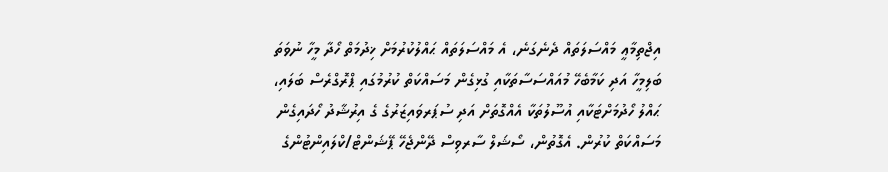އިޖްތިމާޢީ މައްސަލަތައް ދެނެގަނެ، އެ މައްސަލަތައް ޙައްލުކުރުމަށް ޚިދުމަތް ހޯދާ މީހާ ނުވަތަ ބަލިމީހާ އަދި ކަމާބެހޭ މުއައްސަސާތަކާއި ގުޅިގެން މަސައްކަތް ކުރުމުގައި ޕްރޮގްރެސް ބަލައި، ޙައްލު ހޯދުމަށްޓަކާއި އުސޫލުތަކާ އެއްގޮތަށް އަދި ސުޕަރވައިޒަރުގެ ގެ އިރުޝާދު ހޯދައިގެން މަސައްކަތް ކުރުން. އެގޮތުން، ސޯޝަލް ސާރވިސް ދޭންޖެހޭ ޕޭޝަންޓް/ކްލައިންޓުންގެ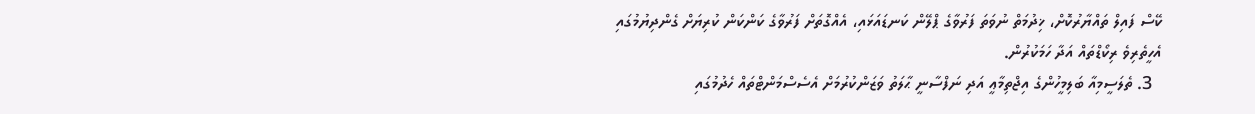ކޭސް ފައިލް ތައްޔާރުކޮށް، ޚިދުމަތް ނުވަތަ ފަރުވާގެ ޕްލޭން ކަނޑައަޅައި، އެއްގޮތަށް ފަރުވާގެ ކަންކަން ކުރިޔަށް ގެންދިޔުމުގައި އެހީތެރިވެ ރިކޯޑްތައް އަދާ ހަމަކުރުން.
  3. ތެލަސީމިއާ ބަލިމީހުންގެ އިޖްތިމާޢީ އަދި ނަފްސާނީ ޙާލަތު ވަޒަންކުރުމަށް އެސެސްމަންޓްތައް ހެދުމުގައި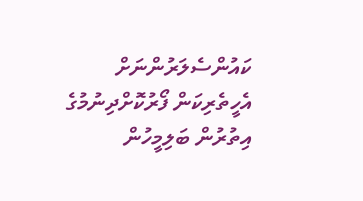ކައުންސެލަރުންނަށް އެހީތެރިކަން ފޯރުކޮށްދިނުމުގެ އިތުރުން ބަލިމީހުން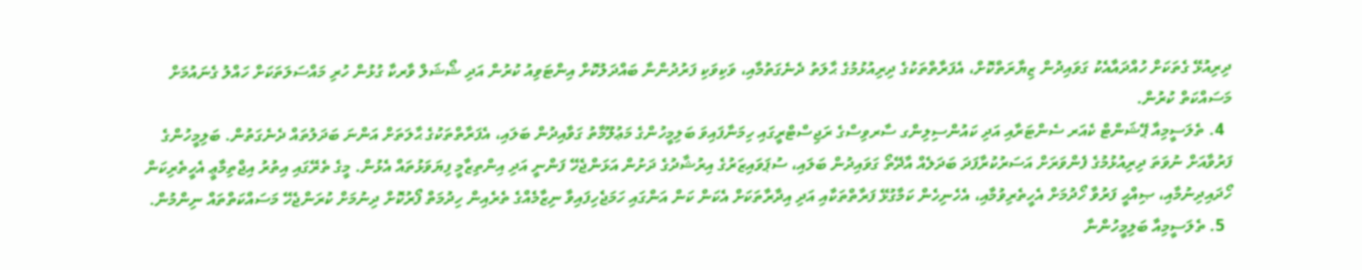ދިރިއުޅޭ ގެތަކަށް ހުއްދައާއެކު ގަވައިދުން ޒިޔާރަތްކޮށް، އެފަރާތްތަކުގެ ދިރިއުޅުމުގެ ޙާލަތު ދެނެގަތުމާއި، ވަކިވަކި ފަރުދުންނާ ބައްދަލުކޮށް އިންޓަވިއު ކުރުން އަދި ޝޯޝަލް ވާރކާ ގުޅުން ހުރި މައްސަލަތަކަށް ހައްލު ގެނައުމަށް މަސައްކަތް ކުރުން.
  4. ތެލަސީމިއާ ޕޭޝަންޓް ކެއަރ ސެންޓަރާއި އަދި ކައުންސިލިންގ ސާރވިސްގެ ރަޖިސްޓްރީގައި ހިމަނާފައިވަ ބަލިމީހުންގެ މަޢުލޫމާތު ގަވާއިދުން ބަލައި، އެފަރާތްތަކުގެ ޙާލަތަށް އަންނަ ބަދަލުތައް ދެނެގަތުން. ބަލިމީހުންގެ ފަރުވާއަށް ނުވަތަ ދިރިއުޅުމުގެ ފެންވަރަށް އަސަރުކުރާފަދަ ބަދަލެއް އާދޭތޯ ގަވައިދުން ބަލައި، ސުޕަވައިޒަރުގެ އިރުޝާދުގެ ދަށުން އަޅަންޖެހޭ ފަންނީ އަދި އިންތިޒާމީ ފިޔަވަޅުތައް އެޅުން. މީގެ ތެރޭގައި އިތުރު އިޖްތިމާޢީ އެހީތެރިކަން ހޯދައިދިނުމާއި، ޞިއްޙީ ފަރުވާ ހޯދުމަށް އެހީތެރިވުމާއި، އެހެނިހެން ކަމާގުޅޭ ފަރާތްތަކާއި އަދި އިދާރާތަކަށް އެކަން ކަން އަންގައި ހަމަޖެހިފައިވާ ނިޒާމެއްގެ ތެރެއިން ހިދުމަތް ފޯރުކޮށް ދިނުމަށް ކުރަންޖެހޭ މަސައްކަތްތައް ނިންމުން.
  5. ތެލަސީމިއާ ބަލިމީހުންނާ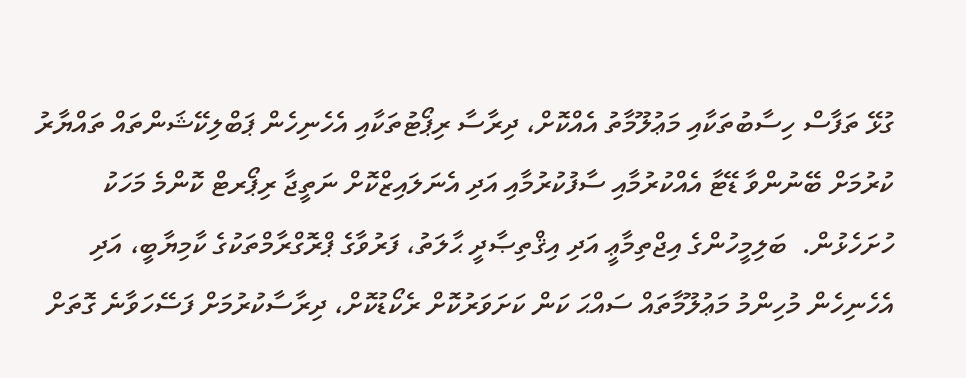ގުޅޭ ތަފާސް ހިސާބުތަކާއި މަޢުލޫމާތު އެއްކޮށް، ދިރާސާ ރިޕޯޓުތަކާއި އެހެނިހެން ޕަބްލިކޭޝަންތައް ތައްޔާރު ކުރުމަށް ބޭނުންވާ ޑޭޓާ އެއްކުރުމާއި ސާފުކުރުމާއި އަދި އެނަލައިޒްކޮށް ނަތީޖާ ރިޕޯރޓް ކޮންމެ މަހަކު ހުށަހެޅުން.  ބަލިމީހުންގެ އިޖްތިމާޢީ އަދި އިޤްތިޞާދީ ޙާލަތު، ފަރުވާގެ ޕްރޮގްރާމްތަކުގެ ކާމިޔާބީ، އަދި އެހެނިހެން މުހިންމު މަޢުލޫމާތައް ސައްޙަ ކަން ކަށަވަރުކޮށް ރެކޯޑުކޮށް، ދިރާސާކުރުމަށް ފަސޭހަވާނެ ގޮތަށް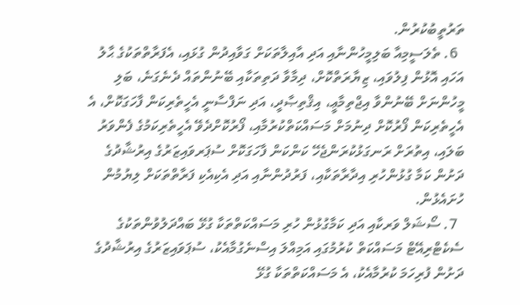ތަރުތީބުކުރުން.
  6. ތެލަސީމިއާ ބަލިމީހުންނާއި އަދި އާއިލާތަކަށް ގަވާއިދުން ގުޅައި، އެފަރާތްތަކުގެ ޙާލު އަހައި އޮޅުން ފިލުވައި، ޒިޔާރަތްކޮށް، ދިމާވާ ދަތިތަކާއި ބޭނުންތައް ދެނެގަނެ، ބަލި މީހުންނަށް ބޭނުންވާ އިޖްތިމާޢީ، އިޤްތިޞާދީ، އަދި ނަފްސާނީ އެހީތެރިކަން ފާހަގަކޮށް، އެ އެހީތެރިކަން ފޯރުކޮށް ދިނުމަށް މަސައްކަތްކުރުމާއި، ފޯރުކޮށްދެވޭ އެހީތެރިކަމުގެ ފެންވަރު ބަލައި، އިތުރަށް ރަނގަޅުކުރަންޖެހޭ ކަންކަން ފާހަގަކޮށް ސުޕަރވައިޒަރުގެ އިރުޝާދުގެ ދަށުން ކަމާ ގުޅުންހުރި އިދާރާތަކާއި، ފަރުދުންނާއި އަދި އެކިއެކި ފަރާތްތަކަށް ލިޔުމުން ހުށައެޅުން.
  7. ސޯޝަލް ވަރކާއި އަދި ކަމާގުޅުން ހުރި މަސައްކަތްތަކާ ގުޅޭ ބައްދަލުވުންތަކުގެ ސެކެޓްރިއޭޓް މަސައްކަތް ކުރުމުގައި އަމިއްލަ އިސްނެގުމާއެކު، ސުޕަވައިޒަރުގެ އިރުޝާދުގެ ދަށުން ފުރިހަމަ ކުރުމާއެކު، އެ މަސައްކަތްތަކާ ގުޅޭ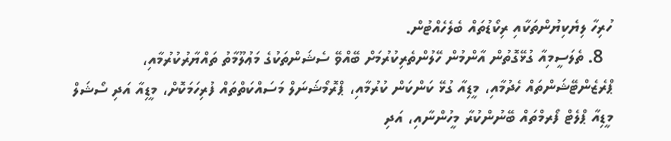ހުރިހާ ލިޔެކިޔުންތަކާއި ރިކޯޑުތައް ބެލެހެއްޓުން.
  8. ތެލަސީމިއާ ގުޅޭގޮތުން އާންމުން ހޭލުންތެރިކުރުމަށް ބޭއްވޭ ސެޝަންތަކުގެ މަޢުލޫމާތު ތައްޔާރުކުރުމާއި، ޕްރެޒެންޓޭޝަންތައް ހެދުމާއި، މީޑިއާ ގުޅޭ ކަންކަން ކުރުމާއި، ޕްރޮމޯޝަނަލް މަސައްކަތްތައް ފުރިހަމަކޮށް، މީޑިއާ އަދި ސޯޝަލް މީޑިއާ ޕްލެޓް ފޯރމްތައް ބޭނުންކުރާ މީހުންނާއި، އަދި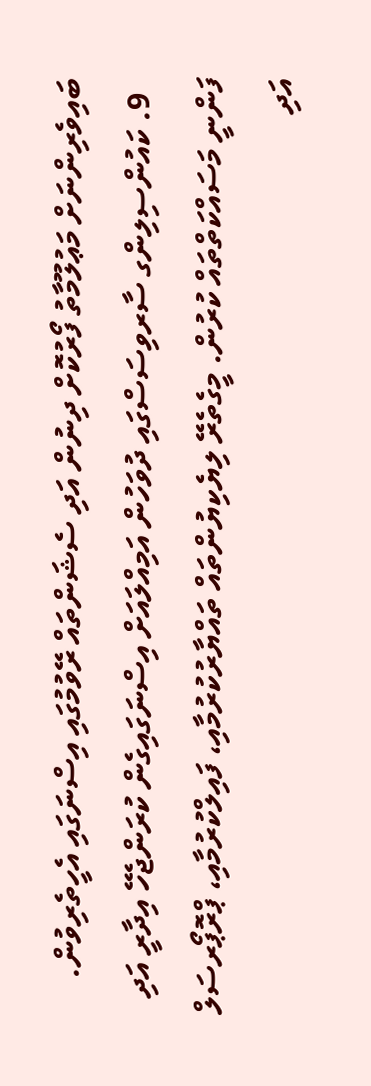ބައިވެރިންނަށް މަޢުލޫމާތު ފޯރުކޮށް ދިނުން އަދި ސެޝަންތައް ރޭވުމުގައި އިސްނަގައި އެހީތެރިވުން.
  9. ކައުންސިލިންގ ސާރވިސަސްގައި ދުވަހުން އަމިއްލައަށް އިސްނަގައިގެން ކުރަންޖެހޭ އިދާރީ އަދި ފަންނީ މަސައްކަތްތައް ކުރުން. މީގެތެރޭ ލިޔެކިޔުންތައް ތައްޔާރުކުރުމާއި، ފައިލްކުރުމާއި، ޕްރޮޕޯރސަލް އަދި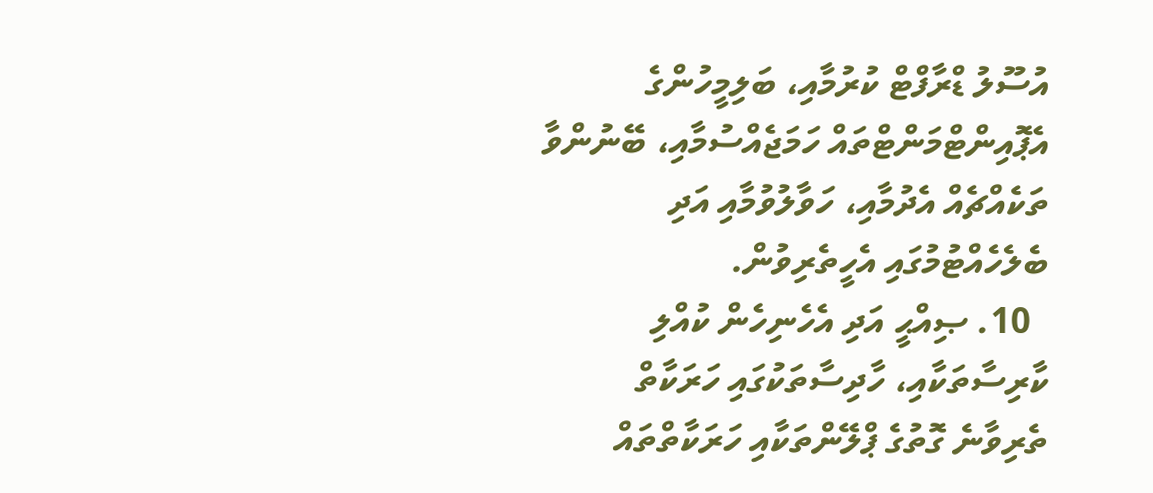އުސޫލު ޑްރާފްޓް ކުރުމާއި، ބަލިމީހުންގެ އެޕޮއިންޓްމަންޓްތައް ހަމަޖެއްސުމާއި، ބޭނުންވާ ތަކެއްޗެއް އެދުމާއި، ހަވާލުވުމާއި އަދި ބެލެހެއްޓުމުގައި އެހީތެރިވުން.
  10. ޞިއްޙީ އަދި އެހެނިހެން ކުއްލި ކާރިސާތަކާއި، ހާދިސާތަކުގައި ހަރަކާތް ތެރިވާނެ ގޮތުގެ ޕްލޭންތަކާއި ހަރަކާތްތައް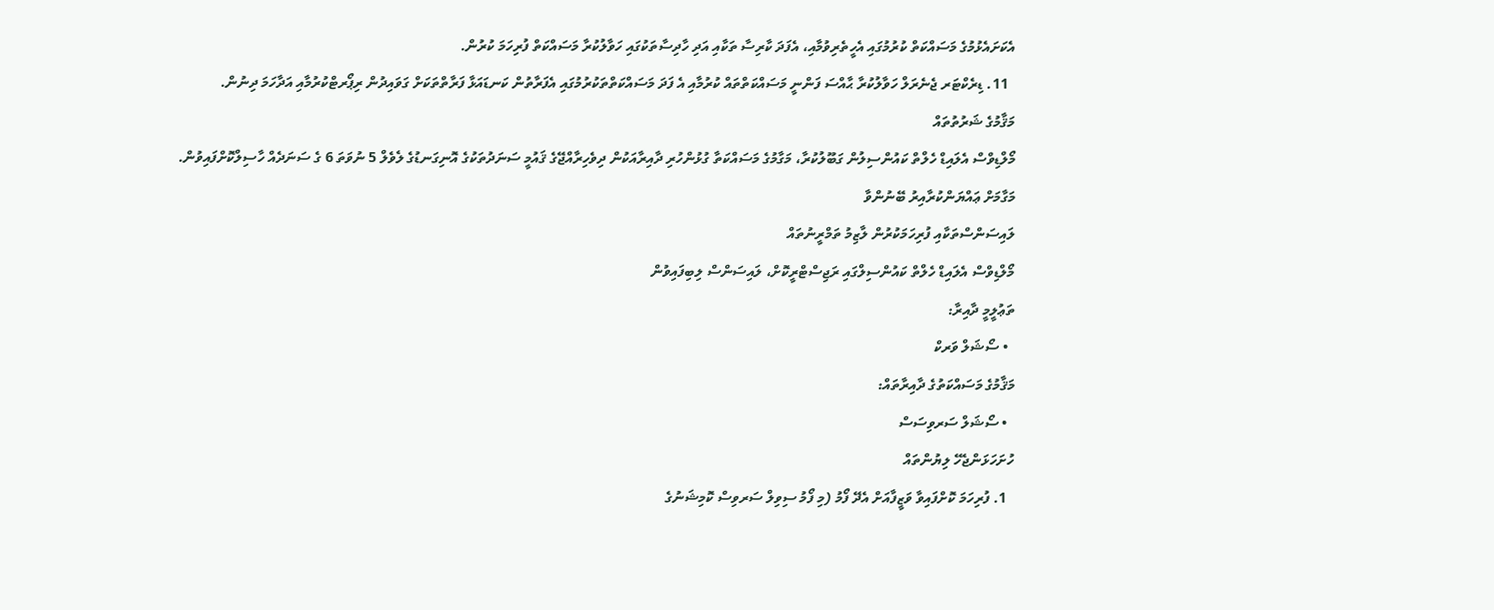އެކަށައެޅުމުގެ މަސައްކަތް ކުރުމުގައި އެހީތެރިވުމާއި، އެފަދަ ކާރިސާ ތަކާއި އަދި ހާދިސާތަކުގައި ހަވާލުކުރާ މަސައްކަތް ފުރިހަމަ ކުރުން.
  11. ޑިރެކްޓަރ ޖެނެރަލް ހަވާލުކުރާ ޙާއްސަ ފަންނީ މަސައްކަތްތައް ކުރުމާއި އެ ފަދަ މަސައްކަތްތަކުރުމުގައި އެފަރާތުން ކަނޑައަޅާ ފަރާތްތަކަށް ގަވައިދުން ރިޕޯރޓްކުރުމާއި އަދާހަމަ ދިނުން.
މަޤާމުގެ ޝަރުތުތައް
މޯލްޑިވްސް އެލައިޑް ހެލްތް ކައުންސިލުން ގަބޫލުކުރާ، މަގާމުގެ މަސައްކަތާ ގުޅުންހުރި ދާއިރާއަކުން ދިވެހިރާއްޖޭގެ ޤައުމީ ސަނަދުތަކުގެ އޮނިގަނޑުގެ ލެވެލް 5 ނުވަތަ 6 ގެ ސަނަދެއް ހާސިލްކޮށްފައިވުން.
މަގާމަށް ޢައްޔަންކުރާއިރު ބޭނުންވާ
ލައިސަންސްތަކާއި ފުރިހަމަކުރުން ލާޒިމު ތަމްރީނުތައް
މޯލްޑިވްސް އެލައިޑް ހެލްތް ކައުންސިލްގައި ރަޖިސްޓްރީކޮށް، ލައިސަންސް ލިބިފައިވުން
ތަޢުލީމީ ދާއިރާ:
  • ސޯޝަލް ވަރކް
މަޤާމުގެ މަސައްކަތުގެ ދާއިރާތައް:
  • ސޯޝަލް ސަރވިސަސް
ހުށަހަޅަންޖެހޭ ލިޔުންތައް
  1. ފުރިހަމަ ކޮށްފައިވާ ވަޒީފާއަށް އެދޭ ފޯމު (މި ފޯމު ސިވިލް ސަރވިސް ކޮމިޝަނުގެ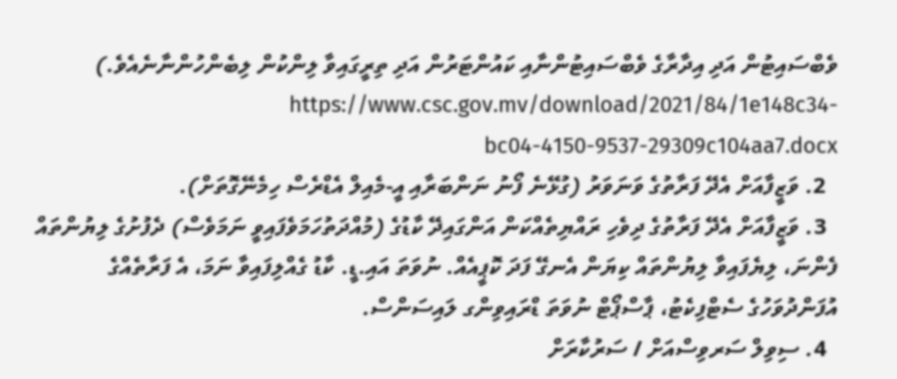ވެބްސައިޓުން އަދި އިދާރާގެ ވެބްސައިޓުންނާއި ކައުންޓަރުން އަދި ތިރީގައިވާ ލިންކުން ލިބެންހުންނާނެއެވެ.)  https://www.csc.gov.mv/download/2021/84/1e148c34-bc04-4150-9537-29309c104aa7.docx
  2. ވަޒީފާއަށް އެދޭ ފަރާތުގެ ވަނަވަރު (ގުޅޭނެ ފޯނު ނަންބަރާއި އީ-މެއިލް އެޑްރެސް ހިމެނޭގޮތަށް).
  3. ވަޒީފާއަށް އެދޭ ފަރާތުގެ ދިވެހި ރައްޔިތެއްކަން އަންގައިދޭ ކާޑުގެ (މުއްދަތުހަމަވެފައިވީ ނަމަވެސް) ދެފުށުގެ ލިޔުންތައް ފެންނަ، ލިޔެފައިވާ ލިޔުންތައް ކިޔަން އެނގޭ ފަދަ ކޮޕީއެއް. ނުވަތަ އައި.ޑީ. ކާޑު ގެއްލިފައިވާ ނަމަ، އެ ފަރާތެއްގެ އުފަންދުވަހުގެ ސެޓްފިކެޓު، ޕާސްޕޯޓް ނުވަތަ ޑްރައިވިންގ ލައިސަންސް.
  4. ސިވިލް ސަރވިސްއަށް / ސަރުކާރަށް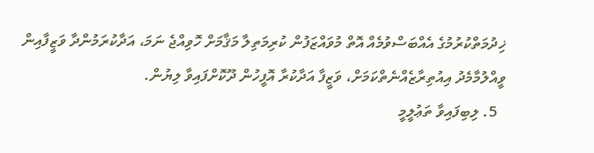ޚިދުމަތްކުރުމުގެ އެއްބަސްވުމެއް އޮތް މުވައްޒަފުން ކުރިމަތިލާ މަޤާމަށް ހޮވިއްޖެ ނަމަ، އަދާކުރަމުންދާ ވަޒީފާއިން ވީއްލުމާމެދު އިއުތިރާޒެއްނެތްކަމަށް، ވަޒީފާ އަދާކުރާ އޮފީހުން ދޫކޮށްފައިވާ ލިޔުން.
  5. ލިބިފައިވާ ތަޢުލީމީ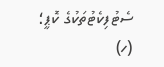ސެޓުފިކެޓުތަކުގެ ކޮޕީ؛
(ހ)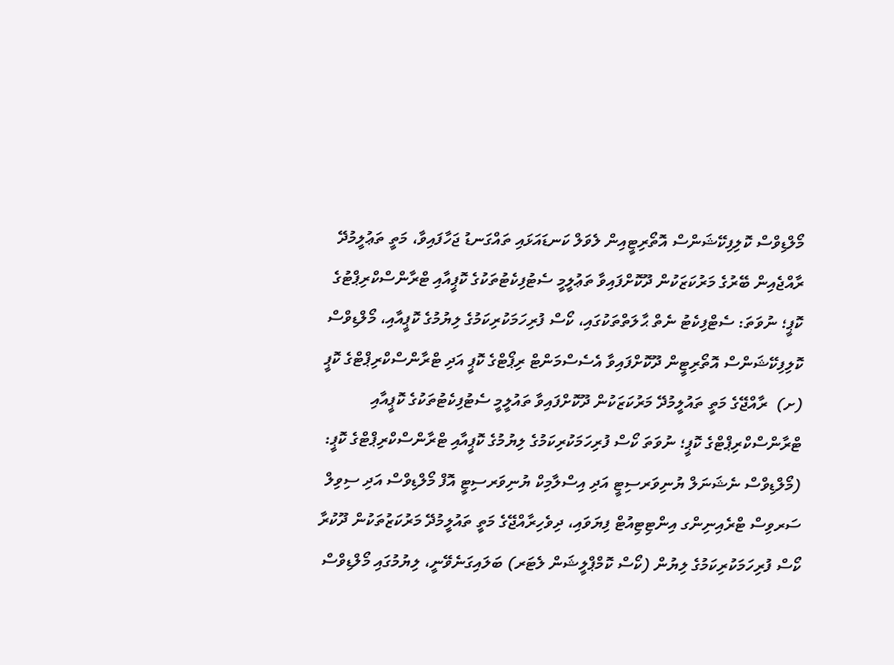މޯލްޑިވްސް ކޮލިފިކޭޝަންސް އޮތޯރިޓީއިން ލެވަލް ކަނޑައަޅައި ތައްގަނޑު ޖަހާފައިވާ، މަތީ ތަޢުލީމުދޭ ރާއްޖެއިން ބޭރުގެ މަރުކަޒަކުން ދޫކޮށްފައިވާ ތަޢުލީމީ ސެޓުފިކެޓުތަކުގެ ކޮޕީއާއި ޓްރާންސްކްރިޕްޓުގެ ކޮޕީ؛ ނުވަތަ: ސެޓްފިކެޓު ނެތް ޙާލަތްތަކުގައި، ކޯސް ފުރިހަމަކުރިކަމުގެ ލިޔުމުގެ ކޮޕީއާއި، މޯލްޑިވްސް ކޮލިފިކޭޝަންސް އޮތޯރިޓީން ދޫކޮށްފައިވާ އެސެސްމަންޓް ރިޕޯޓްގެ ކޮޕީ އަދި ޓްރާންސްކްރިޕްޓްގެ ކޮޕީ
(ށ)  ރާއްޖޭގެ މަތީ ތައުލީމުދޭ މަރުކަޒަކުން ދޫކޮށްފައިވާ ތައުލީމީ ސެޓުފިކެޓުތަކުގެ ކޮޕީއާއި ޓްރާންސްކްރިޕްޓްގެ ކޮޕީ؛ ނުވަތަ ކޯސް ފުރިހަމަކުރިކަމުގެ ލިޔުމުގެ ކޮޕީއާއި ޓްރާންސްކްރިޕްޓްގެ ކޮޕީ: (މޯލްޑިވްސް ނެޝަނަލް ޔުނިވަރސިޓީ އަދި އިސްލާމިކް ޔުނިވަރސިޓީ އޮފް މޯލްޑިވްސް އަދި ސިވިލް ސަރވިސް ޓްރެއިނިންގ އިންޓިޓިއުޓް ފިޔަވައި، ދިވެހިރާއްޖޭގެ މަތީ ތައުލީމުދޭ މަރުކަޒުތަކުން ދޫކުރާ ކޯސް ފުރިހަމަކުރިކަމުގެ ލިޔުން (ކޯސް ކޮމްޕްލީޝަން ލެޓަރ) ބަލައިގަނެވޭނީ، ލިޔުމުގައި މޯލްޑިވްސް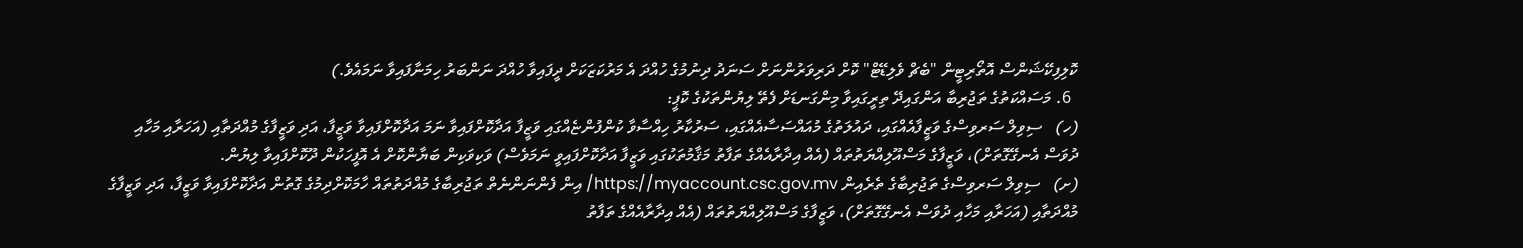ކޮލިފިކޭޝަންސް އޮތޯރިޓީން "ބެޗް ވެލިޑޭޓް" ކޮށް ދަރިވަރުންނަށް ސަނަދު ދިނުމުގެ ހުއްދަ އެ މަރުކަޒަކަށް ދީފައިވާ ހުއްދަ ނަންބަރު ހިމަނާފައިވާ ނަމައެވެ.)
  6. މަސައްކަތުގެ ތަޖުރިބާ އަންގައިދޭ ތިރީގައިވާ މިންގަނޑަށް ފެތޭ ލިޔުންތަކުގެ ކޮޕީ:
(ހ)   ސިވިލް ސަރވިސްގެ ވަޒީފާއެއްގައި، ދައުލަތުގެ މުއައްސަސާއެއްގައި، ސަރުކާރު ހިއްސާވާ ކުންފުންޏެއްގައި ވަޒީފާ އަދާކޮށްފައިވާ ނަމަ އަދާކޮށްފައިވާ ވަޒީފާ، އަދި ވަޒީފާގެ މުއްދަތާއި (އަހަރާއި މަހާއި ދުވަސް އެނގޭގޮތަށް)، ވަޒީފާގެ މަސްއޫލިއްޔަތުތައް (އެއް އިދާރާއެއްގެ ތަފާތު މަޤާމުތަކުގައި ވަޒީފާ އަދާކޮށްފައިވީ ނަމަވެސް) ވަކިވަކިން ބަޔާންކޮށް އެ އޮފީހަކުން ދޫކޮށްފައިވާ ލިޔުން.
(ށ)   ސިވިލް ސަރވިސްގެ ތަޖުރިބާގެ ތެރެއިން https://myaccount.csc.gov.mv/ އިން ފެންނަންނެތް ތަޖުރިބާގެ މުއްދަތުތައް ހާމަކޮށްދިމުގެ ގޮތުން އަދާކޮށްފައިވާ ވަޒީފާ، އަދި ވަޒީފާގެ މުއްދަތާއި (އަހަރާއި މަހާއި ދުވަސް އެނގޭގޮތަށް)، ވަޒީފާގެ މަސްއޫލިއްޔަތުތައް (އެއް އިދާރާއެއްގެ ތަފާތު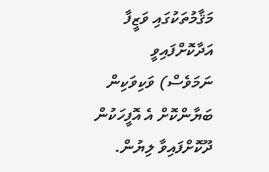މަޤާމުތަކުގައި ވަޒީފާ އަދާކޮށްފައިވީ ނަމަވެސް) ވަކިވަކިން ބަޔާންކޮށް އެ އޮފީހަކުން ދޫކޮށްފައިވާ ލިޔުން.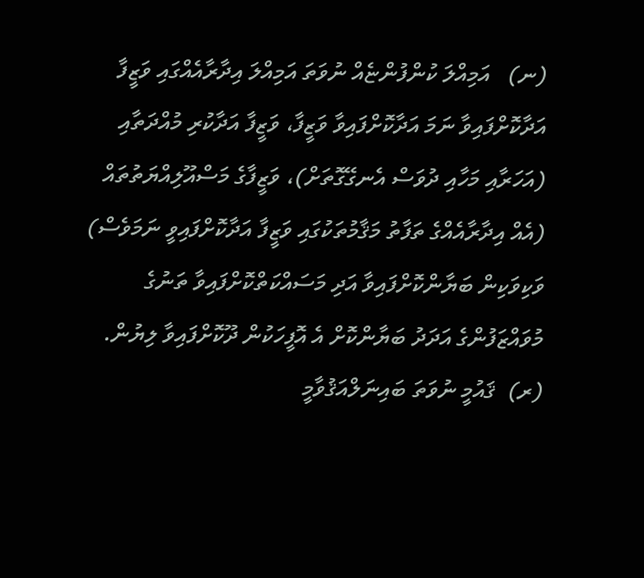(ނ)   އަމިއްލަ ކުންފުންޏެއް ނުވަތަ އަމިއްލަ އިދާރާއެއްގައި ވަޒީފާ އަދާކޮށްފައިވާ ނަމަ އަދާކޮށްފައިވާ ވަޒީފާ، ވަޒީފާ އަދާކުރި މުއްދަތާއި (އަހަރާއި މަހާއި ދުވަސް އެނގޭގޮތަށް)، ވަޒީފާގެ މަސްއޫލިއްޔަތުތައް (އެއް އިދާރާއެއްގެ ތަފާތު މަޤާމުތަކުގައި ވަޒީފާ އަދާކޮށްފައިވީ ނަމަވެސް) ވަކިވަކިން ބަޔާންކޮށްފައިވާ އަދި މަސައްކަތްކޮށްފައިވާ ތަނުގެ މުވައްޒަފުންގެ އަދަދު ބަޔާންކޮށް އެ އޮފީހަކުން ދޫކޮށްފައިވާ ލިޔުން.
(ރ)  ޤައުމީ ނުވަތަ ބައިނަލްއަޤުވާމީ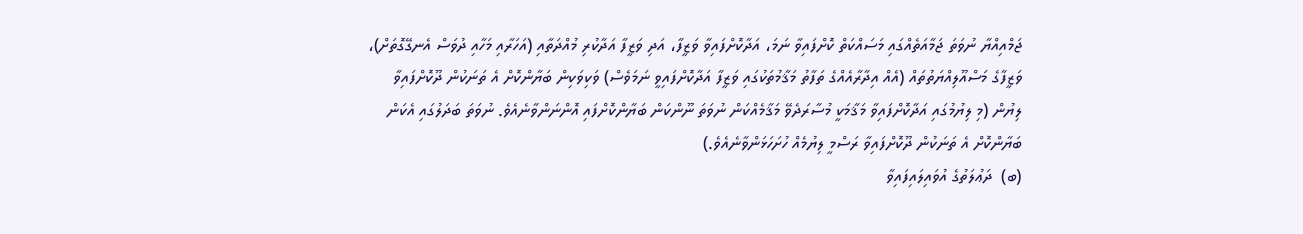ޖަމްއިއްޔާ ނުވަތަ ޖަމާއަތެއްގައި މަސައްކަތް ކޮށްފައިވާ ނަމަ، އަދާކޮށްފައިވާ ވަޒީފާ، އަދި ވަޒީފާ އަދާކުރި މުއްދަތާއި (އަހަރާއި މަހާއި ދުވަސް އެނގޭގޮތަށް)، ވަޒީފާގެ މަސްއޫލިއްޔަތުތައް (އެއް އިދާރާއެއްގެ ތަފާތު މަޤާމުތަކުގައި ވަޒީފާ އަދާކޮށްފައިވީ ނަމަވެސް) ވަކިވަކިން ބަޔާންކޮށް އެ ތަނަކުން ދޫކޮށްފައިވާ ލިޔުން (މި ލިޔުމުގައި އަދާކޮށްފައިވާ މަޤާމަކީ މުސާރަދެވޭ މަޤާމެއްކަން ނުވަތަ ނޫންކަން ބަޔާންކޮށްފައި އޮންނަންވާނެއެވެ. ނުވަތަ ބަދަލުގައި އެކަން ބަޔާންކޮށް އެ ތަނަކުން ދޫކޮށްފައިވާ ރަސްމީ ލިޔުމެއް ހުށަހަޅަންވާނެއެވެ.)
(ބ)  ދަޢުލަތުގެ އުވައިލައިފައިވާ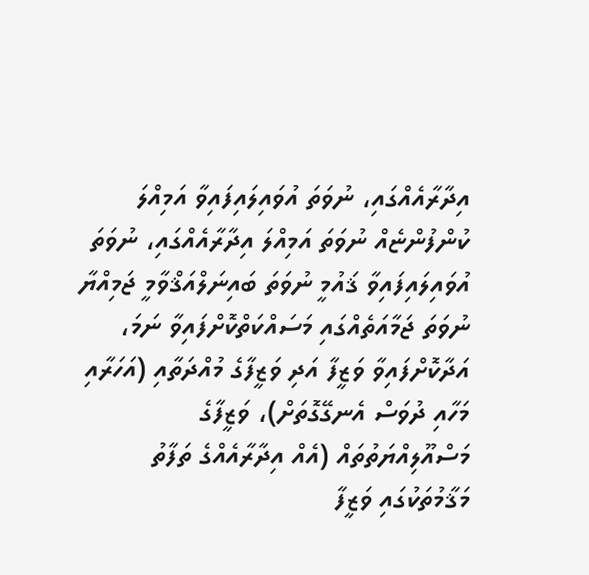އިދާރާއެއްގައި، ނުވަތަ އުވައިލައިފައިވާ އަމިއްލަ ކުންފުންޏެއް ނުވަތަ އަމިއްލަ އިދާރާއެއްގައި، ނުވަތަ އުވައިލައިފައިވާ ޤައުމީ ނުވަތަ ބައިނަލްއަޤްވާމީ ޖަމިއްޔާ ނުވަތަ ޖަމާއަތެއްގައި މަސައްކަތްކޮށްފައިވާ ނަމަ، އަދާކޮށްފައިވާ ވަޒީފާ އަދި ވަޒީފާގެ މުއްދަތާއި (އަހަރާއި މަހާއި ދުވަސް އެނގޭގޮތަށް)، ވަޒީފާގެ މަސްއޫލިއްޔަތުތައް (އެއް އިދާރާއެއްގެ ތަފާތު މަޤާމުތަކުގައި ވަޒީފާ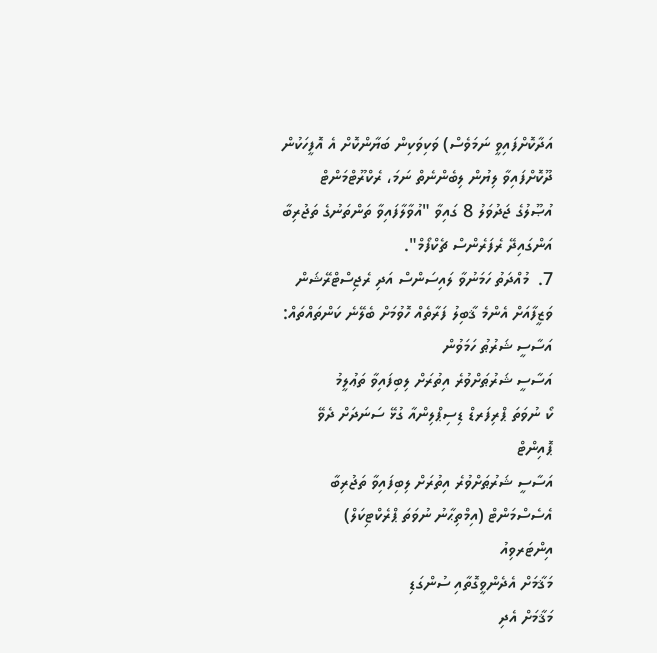އަދާކޮށްފައިވީ ނަމަވެސް) ވަކިވަކިން ބަޔާންކޮށް އެ އޮފީހަކުން ދޫކޮށްފައިވާ ލިޔުން ލިބެންނެތް ނަމަ، ރެކްރޫޓްމަންޓް އުޞޫލުގެ ޖަދުވަލު 8 ގައިވާ "އުވާލާފައިވާ ތަންތަނުގެ ތަޖުރިބާ އަންގައިދޭ ރެފަރެންސް ޗެކްފޯމް".
7.  މުއްދަތު ހަމަނުވާ ލައިސަންސް އަދި ރެޖިސްޓްރޭޝަން
ވަޒީފާއަށް އެންމެ ޤާބިލު ފަރާތެއް ހޮވުމަށް ބެލޭނެ ކަންތައްތައް:
އަސާސީ ޝަރުޠު ހަމަވުން
އަސާސީ ޝަރުޠަށްވުރެ އިތުރަށް ލިބިފައިވާ ތަޢުލީމު
ކޯ ނުވަތަ ޕްރިފަރޑް ޑިސިޕްލިންއާ ގުޅޭ ސަނަދަށް ދެވޭ ޕޮއިންޓް
އަސާސީ ޝަރުޠަށްވުރެ އިތުރަށް ލިބިފައިވާ ތަޖުރިބާ
އެސެސްމަންޓް (އިމްތިޙާނު ނުވަތަ ޕްރެކްޓިކަލް)
އިންޓަރވިއު
މަޤާމަށް އެދެންވީގޮތާއި ސުންގަޑި
މަޤާމަށް އެދި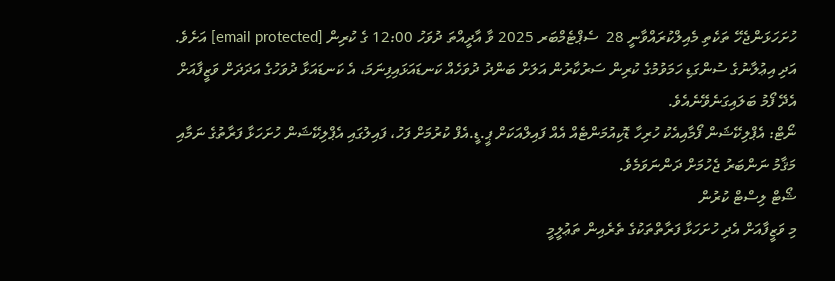ހުށަހަޅަންޖެހޭ ތަކެތި މެއިލްކުރައްވާނީ 28  ސެޕްޓެމްބަރ 2025 ވާ އާދީއްތަ ދުވަހު 12:00 ގެ ކުރިން [email protected] އަށެވެ.
އަދި އިޢުލާނުގެ ސުންގަޑި ހަމަވުމުގެ ކުރިން ސަރުކާރުން އަލަށް ބަންދު ދުވަހެއް ކަނޑައަޅައިފިނަމަ، އެ ކަނޑައަޅާ ދުވަހުގެ އަދަދަށް ވަޒީފާއަށް އެދޭ ފޯމު ބަލައިގަނެވޭނެއެވެ.
ނޯޓް: އެޕްލިކޭޝަން ފޯމާއިއެކު ހުރިހާ ޑޮކިއުމަންޓެއް އެއް ފައިލްއަކަށް ޕީ.ޑީ.އެފް ކުރުމަށް ފަހު، ފައިލުގައި އެޕްލިކޭޝަން ހުށަހަޅާ ފަރާތުގެ ނަމާއި މަޤާމު ނަންބަރު ޖެހުމަށް ދަންނަވަމެވެ.
ޝޯޓް ލިސްޓް ކުރުން
މި ވަޒީފާއަށް އެދި ހުށަހަޅާ ފަރާތްތަކުގެ ތެރެއިން ތަޢުލީމީ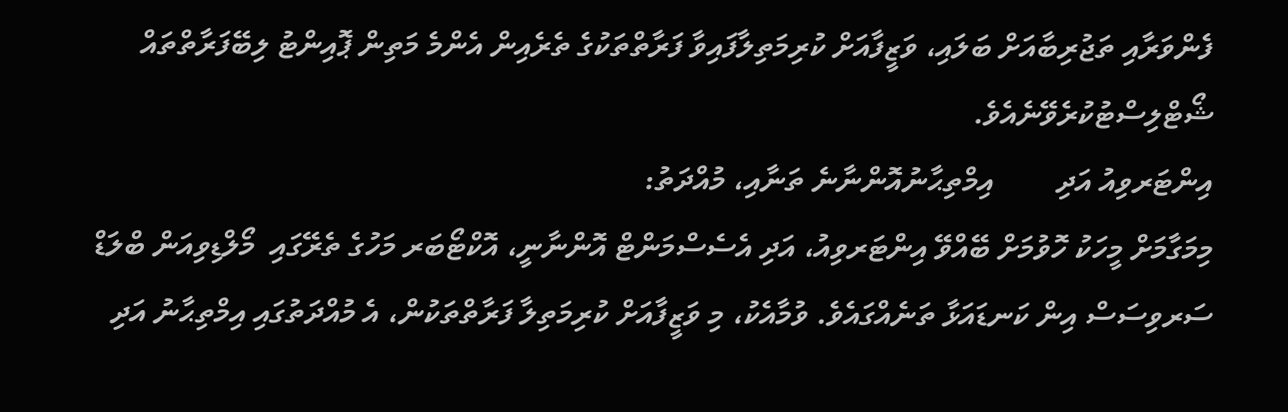ފެންވަރާއި ތަޖުރިބާއަށް ބަލައި، ވަޒީފާއަށް ކުރިމަތިލާފައިވާ ފަރާތްތަކުގެ ތެރެއިން އެންމެ މަތިން ޕޮއިންޓު ލިބޭފަރާތްތައް ޝޯޓްލިސްޓުކުރެވޭނެއެވެ.
އިންޓަރވިއު އަދި        އިމްތިޙާނުއޮންނާނެ ތަނާއި، މުއްދަތު:
މިމަގާމަށް މީހަކު ހޮވުމަށް ބޭއްވޭ އިންޓަރވިއު، އަދި އެސެސްމަންޓް އޮންނާނީ، އޮކްޓޯބަރ މަހުގެ ތެރޭގައި  މޯލްޑިވިއަން ބްލަޑް ސަރވިސަސް އިން ކަނޑައަޅާ ތަނެއްގައެވެ. ވުމާއެކު، މި ވަޒީފާއަށް ކުރިމަތިލާ ފަރާތްތަކުން، އެ މުއްދަތުގައި އިމްތިޙާނު އަދި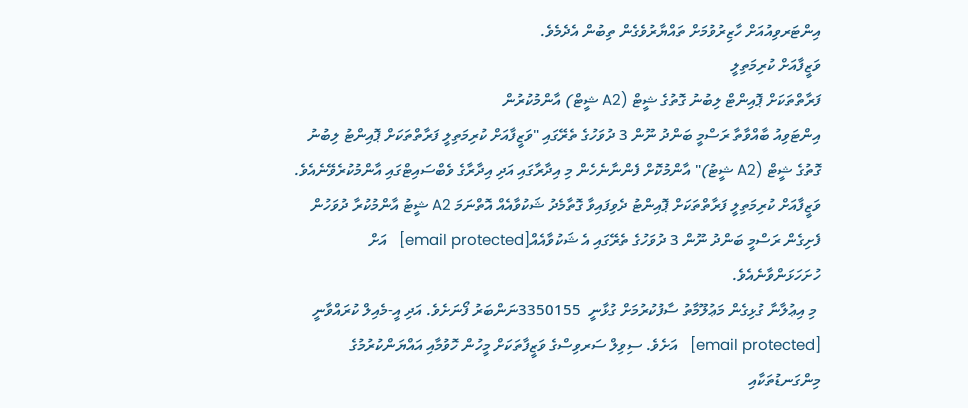އިންޓަރވިއުއަށް ހާޒިރުވުމަށް ތައްޔާރުވެގެން ތިބުން އެދެމެވެ.
ވަޒީފާއަށް ކުރިމަތިލީ
ފަރާތްތަކަށް ޕޮއިންޓް ލިބުނު ގޮތުގެ ޝީޓް (A2 ޝީޓް) އާންމުކުރުން
އިންޓަވިއު ބާއްވާތާ ރަސްމީ ބަންދު ނޫން 3 ދުވަހުގެ ތެރޭގައި "ވަޒީފާއަށް ކުރިމަތިލީ ފަރާތްތަކަށް ޕޮއިންޓު ލިބުނު ގޮތުގެ ޝީޓް (A2 ޝީޓު)" އާންމުކޮށް ފެންނާނެހެން މި އިދާރާގައި އަދި އިދާރާގެ ވެބްސައިޓްގައި އާންމުކުރެވޭނެއެވެ. ވަޒީފާއަށް ކުރިމަތިލީ ފަރާތްތަކަށް ޕޮއިންޓު ދެވިފައިވާ ގޮތާމެދު ޝަކުވާއެއް އޮތްނަމަ A2 ޝީޓު އާންމުކުރާ ދުވަހުން ފެށިގެން ރަސްމީ ބަންދު ނޫން 3 ދުވަހުގެ ތެރޭގައި އެ ޝަކުވާއެއް[email protected]   އަށް ހުށަހަޅަންވާނެއެވެ.
 މި އިޢުލާނާ ގުޅިގެން މަޢުލޫމާތު ސާފުކުރުމަށް ގުޅާނީ  3350155ނަންބަރު ފޯނަށެވެ. އަދި އީ-މެއިލް ކުރައްވާނީ [email protected]   އަށެވެ. ސިވިލް ސަރވިސްގެ ވަޒީފާތަކަށް މީހުން ހޮވުމާއި އައްޔަންކުރުމުގެ މިންގަނޑުތަކާއި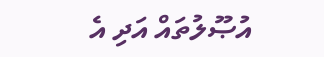އުޞޫލުތައް އަދި އެ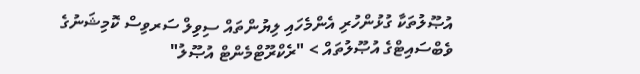އުޞޫލުތަކާ ގުޅުންހުރި އެންމެހައި ލިޔުންތައް ސިވިލް ސަރވިސް ކޮމިޝަނުގެ ވެބްސައިޓްގެ އުޞޫލުތައް > "ރެކްރޫޓްމެންޓް އުޞޫލު"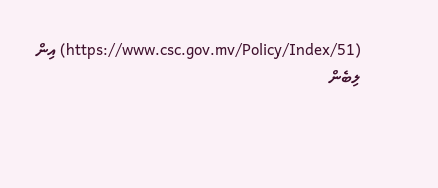(https://www.csc.gov.mv/Policy/Index/51) އިން ލިބެން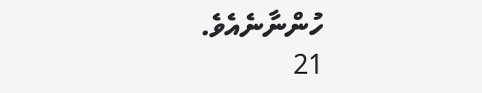ހުންނާނެއެވެ.
21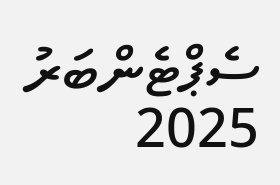ސެޕްޓެންބަރު 2025